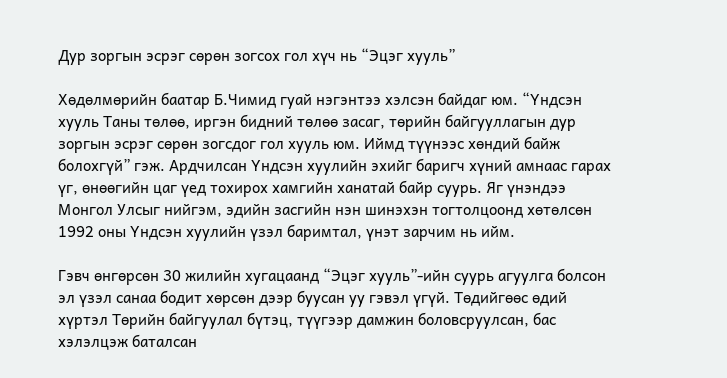Дур зоргын эсрэг сөрөн зогсох гол хүч нь “Эцэг хууль”

Хөдөлмөрийн баатар Б.Чимид гуай нэгэнтээ хэлсэн байдаг юм. “Үндсэн хууль Таны төлөө, иргэн бидний төлөө засаг, төрийн байгууллагын дур зоргын эсрэг сөрөн зогсдог гол хууль юм. Иймд түүнээс хөндий байж болохгүй” гэж. Ардчилсан Үндсэн хуулийн эхийг баригч хүний амнаас гарах үг, өнөөгийн цаг үед тохирох хамгийн ханатай байр суурь. Яг үнэндээ Монгол Улсыг нийгэм, эдийн засгийн нэн шинэхэн тогтолцоонд хөтөлсөн 1992 оны Үндсэн хуулийн үзэл баримтал, үнэт зарчим нь ийм.

Гэвч өнгөрсөн 30 жилийн хугацаанд “Эцэг хууль”-ийн суурь агуулга болсон эл үзэл санаа бодит хөрсөн дээр буусан уу гэвэл үгүй. Төдийгөөс өдий хүртэл Төрийн байгуулал бүтэц, түүгээр дамжин боловсруулсан, бас хэлэлцэж баталсан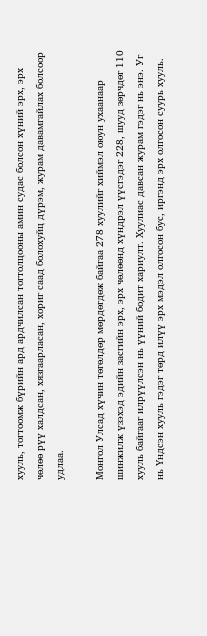хууль, тогтоомж бүрийн ард ардчилсан тогтолцооны амин судас болсон хүний эрх, эрх чөлөө рүү халдсан, хязгаарласан, хориг саад болохуйц дүрэм, журам давамгайлах болсоор удлаа.

Монгол Улсад хүчин төгөлдөр мөрдөгдөж байгаа 278 хуулийг хиймэл оюун ухаанаар шинжилж үзэхэд эдийн засгийн эрх, эрх чөлөөнд хүндрэл үүсгэдэг 228, шууд зөрчдөг 110 хууль байгааг илрүүлсэн нь үүний бодит хариулт. Хуулиас давсан журам гэдэг нь энэ. Уг нь Үндсэн хууль гэдэг төрд илүү эрх мэдэл олгосон бус, иргэнд эрх олгосон суурь хууль.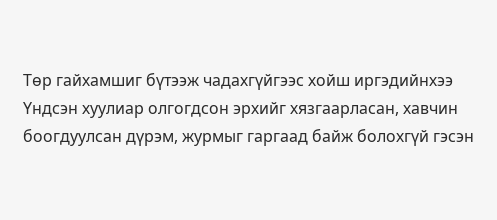Төр гайхамшиг бүтээж чадахгүйгээс хойш иргэдийнхээ Үндсэн хуулиар олгогдсон эрхийг хязгаарласан, хавчин боогдуулсан дүрэм, журмыг гаргаад байж болохгүй гэсэн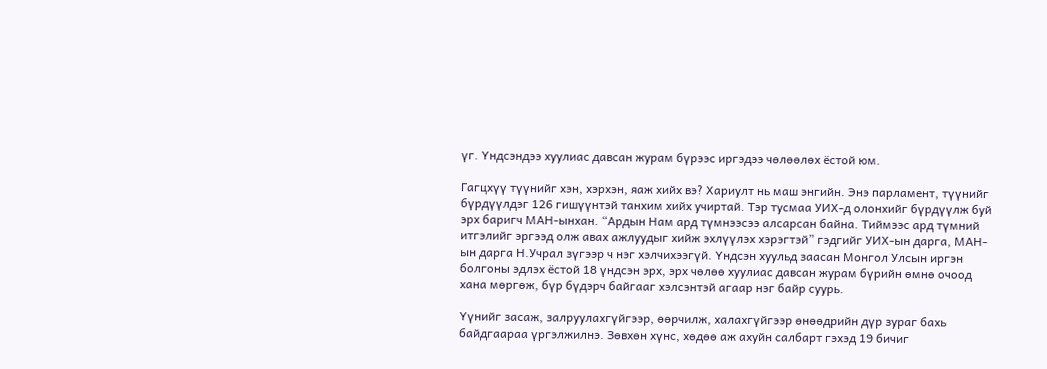үг. Үндсэндээ хуулиас давсан журам бүрээс иргэдээ чөлөөлөх ёстой юм.

Гагцхүү түүнийг хэн, хэрхэн, яаж хийх вэ? Хариулт нь маш энгийн. Энэ парламент, түүнийг бүрдүүлдэг 126 гишүүнтэй танхим хийх учиртай. Тэр тусмаа УИХ-д олонхийг бүрдүүлж буй эрх баригч МАН-ынхан. “Ардын Нам ард түмнээсээ алсарсан байна. Тиймээс ард түмний итгэлийг эргээд олж авах ажлуудыг хийж эхлүүлэх хэрэгтэй” гэдгийг УИХ-ын дарга, МАН-ын дарга Н.Учрал зүгээр ч нэг хэлчихээгүй. Үндсэн хуульд заасан Монгол Улсын иргэн болгоны эдлэх ёстой 18 үндсэн эрх, эрх чөлөө хуулиас давсан журам бүрийн өмнө очоод хана мөргөж, бүр бүдэрч байгааг хэлсэнтэй агаар нэг байр суурь.

Үүнийг засаж, залруулахгүйгээр, өөрчилж, халахгүйгээр өнөөдрийн дүр зураг бахь байдгаараа үргэлжилнэ. Зөвхөн хүнс, хөдөө аж ахуйн салбарт гэхэд 19 бичиг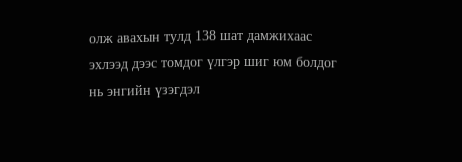олж авахын тулд 138 шат дамжихаас эхлээд дээс томдог үлгэр шиг юм болдог нь энгийн үзэгдэл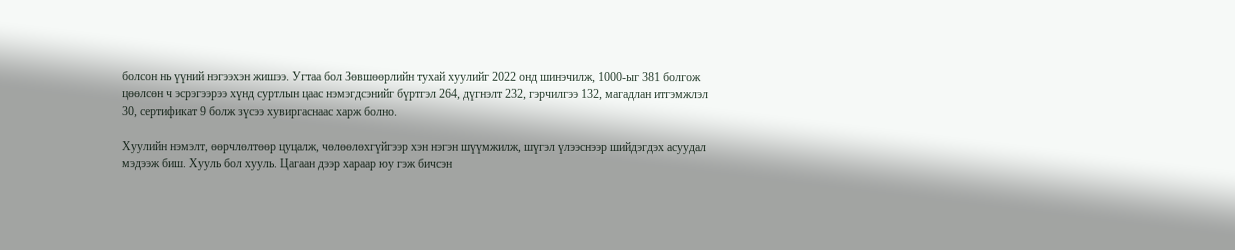болсон нь үүний нэгээхэн жишээ. Угтаа бол Зөвшөөрлийн тухай хуулийг 2022 онд шинэчилж, 1000-ыг 381 болгож цөөлсөн ч эсрэгээрээ хүнд суртлын цаас нэмэгдсэнийг бүртгэл 264, дүгнэлт 232, гэрчилгээ 132, магадлан итгэмжлэл 30, сертификат 9 болж зүсээ хувиргаснаас харж болно.

Хуулийн нэмэлт, өөрчлөлтөөр цуцалж, чөлөөлөхгүйгээр хэн нэгэн шүүмжилж, шүгэл үлээснээр шийдэгдэх асуудал мэдээж биш. Хууль бол хууль. Цагаан дээр хараар юу гэж бичсэн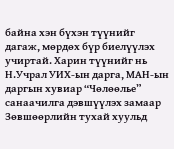байна хэн бүхэн түүнийг дагаж, мөрдөх бүр биелүүлэх учиртай. Харин түүнийг нь Н.Учрал УИХ-ын дарга, МАН-ын даргын хувиар “Чөлөөлье” санаачилга дэвшүүлэх замаар Зөвшөөрлийн тухай хуульд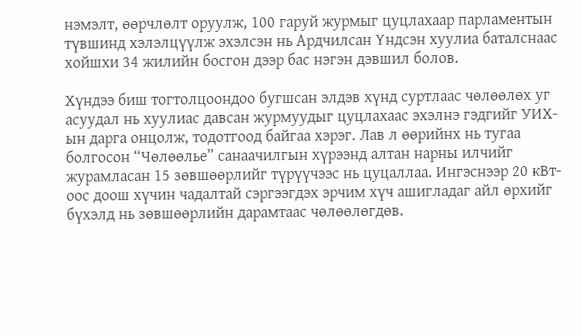нэмэлт, өөрчлөлт оруулж, 100 гаруй журмыг цуцлахаар парламентын түвшинд хэлэлцүүлж эхэлсэн нь Ардчилсан Үндсэн хуулиа баталснаас хойшхи 34 жилийн босгон дээр бас нэгэн дэвшил болов.

Хүндээ биш тогтолцоондоо бугшсан элдэв хүнд суртлаас чөлөөлөх уг асуудал нь хуулиас давсан журмуудыг цуцлахаас эхэлнэ гэдгийг УИХ-ын дарга онцолж, тодотгоод байгаа хэрэг. Лав л өөрийнх нь тугаа болгосон “Чөлөөлье” санаачилгын хүрээнд алтан нарны илчийг журамласан 15 зөвшөөрлийг түрүүчээс нь цуцаллаа. Ингэснээр 20 кВт-оос доош хүчин чадалтай сэргээгдэх эрчим хүч ашигладаг айл өрхийг бүхэлд нь зөвшөөрлийн дарамтаас чөлөөлөгдөв.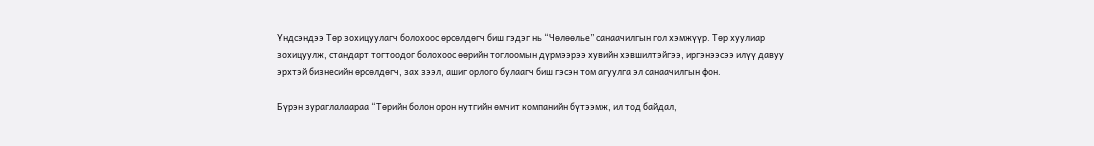Үндсэндээ Төр зохицуулагч болохоос өрсөлдөгч биш гэдэг нь “Чөлөөлье” санаачилгын гол хэмжүүр. Төр хуулиар зохицуулж, стандарт тогтоодог болохоос өөрийн тоглоомын дүрмээрээ хувийн хэвшилтэйгээ, иргэнээсээ илүү давуу эрхтэй бизнесийн өрсөлдөгч, зах зээл, ашиг орлого булаагч биш гэсэн том агуулга эл санаачилгын фон.

Бүрэн зураглалаараа “Төрийн болон орон нутгийн өмчит компанийн бүтээмж, ил тод байдал,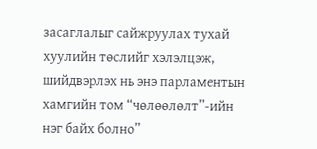засаглалыг сайжруулах тухай хуулийн төслийг хэлэлцэж, шийдвэрлэх нь энэ парламентын хамгийн том “чөлөөлөлт”-ийн нэг байх болно”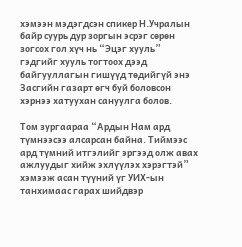хэмээн мэдэгдсэн спикер Н.Учралын байр суурь дур зоргын эсрэг сөрөн зогсох гол хүч нь “Эцэг хууль” гэдгийг хууль тогтоох дээд байгууллагын гишүүд төдийгүй энэ Засгийн газарт өгч буй боловсон хэрнээ хатуухан сануулга болов.

Том зургаараа “Ардын Нам ард түмнээсээ алсарсан байна. Тиймээс ард түмний итгэлийг эргээд олж авах ажлуудыг хийж эхлүүлэх хэрэгтэй” хэмээж асан түүний үг УИХ-ын танхимаас гарах шийдвэр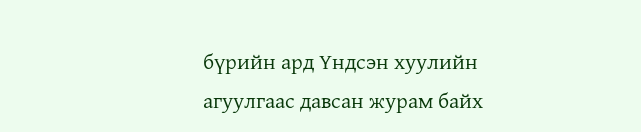бүрийн ард Үндсэн хуулийн агуулгаас давсан журам байх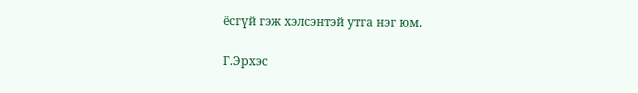ёсгүй гэж хэлсэнтэй утга нэг юм.

Г.Эрхэс